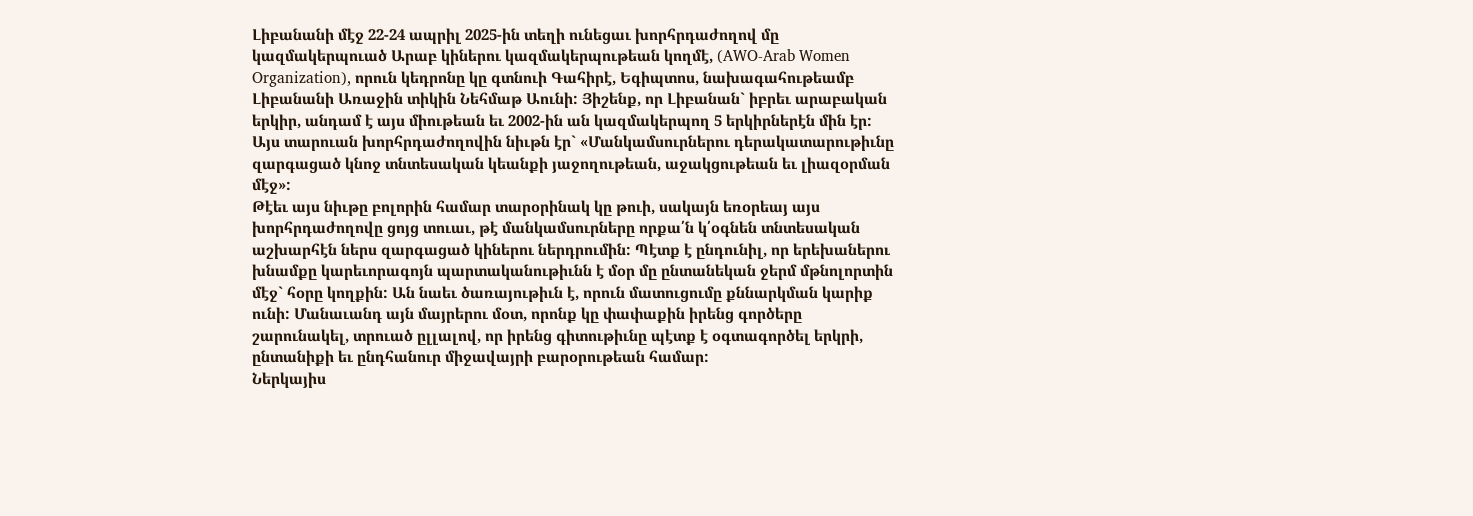Լիբանանի մէջ 22-24 ապրիլ 2025-ին տեղի ունեցաւ խորհրդաժողով մը կազմակերպուած Արաբ կիներու կազմակերպութեան կողմէ, (AWO-Arab Women Organization), որուն կեդրոնը կը գտնուի Գահիրէ, Եգիպտոս, նախագահութեամբ Լիբանանի Առաջին տիկին Նեհմաթ Աունի: Յիշենք, որ Լիբանան` իբրեւ արաբական երկիր, անդամ է այս միութեան եւ 2002-ին ան կազմակերպող 5 երկիրներէն մին էր:
Այս տարուան խորհրդաժողովին նիւթն էր` «Մանկամսուրներու դերակատարութիւնը զարգացած կնոջ տնտեսական կեանքի յաջողութեան, աջակցութեան եւ լիազօրման մէջ»:
Թէեւ այս նիւթը բոլորին համար տարօրինակ կը թուի, սակայն եռօրեայ այս խորհրդաժողովը ցոյց տուաւ, թէ մանկամսուրները որքա՛ն կ՛օգնեն տնտեսական աշխարհէն ներս զարգացած կիներու ներդրումին: Պէտք է ընդունիլ, որ երեխաներու խնամքը կարեւորագոյն պարտականութիւնն է մօր մը ընտանեկան ջերմ մթնոլորտին մէջ` հօրը կողքին: Ան նաեւ ծառայութիւն է, որուն մատուցումը քննարկման կարիք ունի: Մանաւանդ այն մայրերու մօտ, որոնք կը փափաքին իրենց գործերը շարունակել, տրուած ըլլալով, որ իրենց գիտութիւնը պէտք է օգտագործել երկրի, ընտանիքի եւ ընդհանուր միջավայրի բարօրութեան համար:
Ներկայիս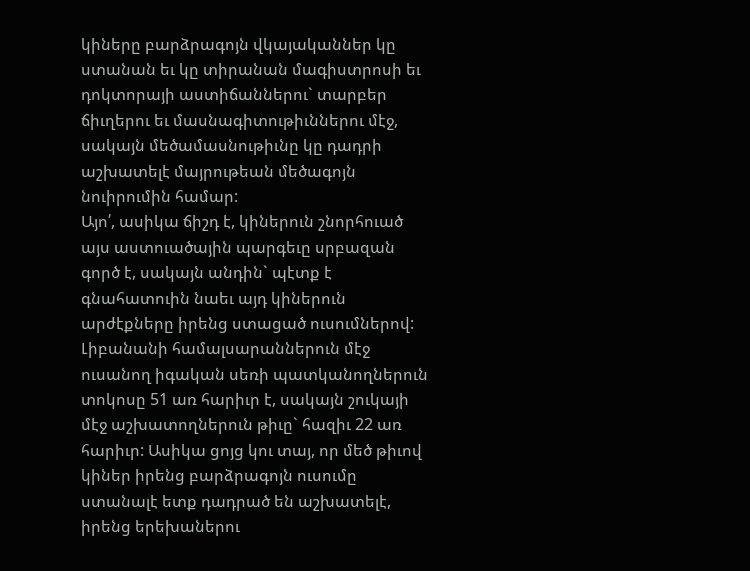կիները բարձրագոյն վկայականներ կը ստանան եւ կը տիրանան մագիստրոսի եւ դոկտորայի աստիճաններու` տարբեր ճիւղերու եւ մասնագիտութիւններու մէջ, սակայն մեծամասնութիւնը կը դադրի աշխատելէ մայրութեան մեծագոյն նուիրումին համար:
Այո՛, ասիկա ճիշդ է, կիներուն շնորհուած այս աստուածային պարգեւը սրբազան գործ է, սակայն անդին` պէտք է գնահատուին նաեւ այդ կիներուն արժէքները իրենց ստացած ուսումներով:
Լիբանանի համալսարաններուն մէջ ուսանող իգական սեռի պատկանողներուն տոկոսը 51 առ հարիւր է, սակայն շուկայի մէջ աշխատողներուն թիւը` հազիւ 22 առ հարիւր: Ասիկա ցոյց կու տայ, որ մեծ թիւով կիներ իրենց բարձրագոյն ուսումը ստանալէ ետք դադրած են աշխատելէ, իրենց երեխաներու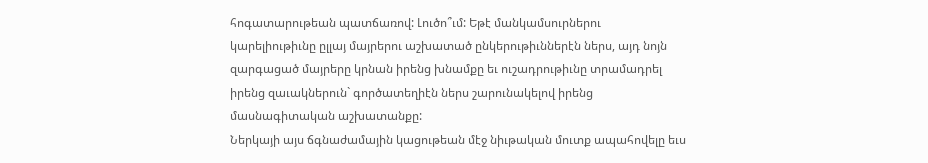հոգատարութեան պատճառով: Լուծո՞ւմ: Եթէ մանկամսուրներու կարելիութիւնը ըլլայ մայրերու աշխատած ընկերութիւններէն ներս, այդ նոյն զարգացած մայրերը կրնան իրենց խնամքը եւ ուշադրութիւնը տրամադրել իրենց զաւակներուն` գործատեղիէն ներս շարունակելով իրենց մասնագիտական աշխատանքը:
Ներկայի այս ճգնաժամային կացութեան մէջ նիւթական մուտք ապահովելը եւս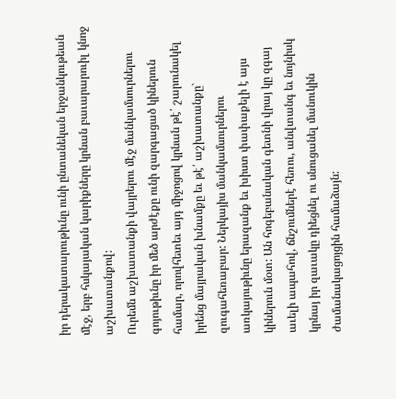իր դերակատարութիւնը ունի ընտանեկան երջանկութեան մէջ, երբ հսկայական կարիքները կրնան բաւարարուիլ կնոջ աշխատանքով:
Ուրեմն աշխատանքի վայրերու մէջ մանկամսուրներու գոյութիւնը իր մեծ արժէքը ունի զարգացած կիներուն համար, որովհետեւ այդ միջոցով կրնան թէ՛ շարունակել իրենց մայրական խնամքը եւ թէ՛ աշխատանքը` զուգահեռաբար: Ներկայիս մանկամսուրներու առկայութիւնը երազանք եւ խիստ փափաքելի է այս կիներուն մօտ: Ան հոգեբանական գետնի վրայ կը զգայ աւելի ապահով, ճնշումներէ հեռու, անվտանգ եւ նոյնիսկ կրնայ իր զաւակը դիեցնել ու սնուցանել մանուկին ժամանակացոյցին համաձայն: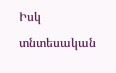Իսկ տնտեսական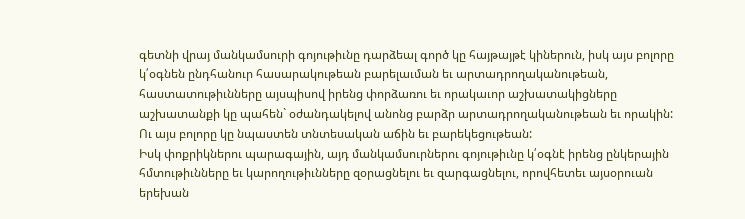գետնի վրայ մանկամսուրի գոյութիւնը դարձեալ գործ կը հայթայթէ կիներուն, իսկ այս բոլորը կ՛օգնեն ընդհանուր հասարակութեան բարելաւման եւ արտադրողականութեան, հաստատութիւնները այսպիսով իրենց փորձառու եւ որակաւոր աշխատակիցները աշխատանքի կը պահեն` օժանդակելով անոնց բարձր արտադրողականութեան եւ որակին: Ու այս բոլորը կը նպաստեն տնտեսական աճին եւ բարեկեցութեան:
Իսկ փոքրիկներու պարագային, այդ մանկամսուրներու գոյութիւնը կ՛օգնէ իրենց ընկերային հմտութիւնները եւ կարողութիւնները զօրացնելու եւ զարգացնելու, որովհետեւ այսօրուան երեխան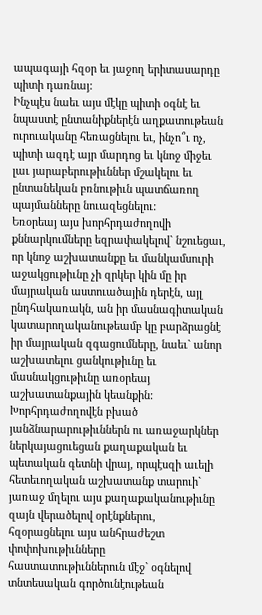ապագայի հզօր եւ յաջող երիտասարդը պիտի դառնայ:
Ինչպէս նաեւ այս մէկը պիտի օգնէ եւ նպաստէ ընտանիքներէն աղքատութեան ուրուականը հեռացնելու եւ, ինչո՞ւ ոչ, պիտի ազդէ այր մարդոց եւ կնոջ միջեւ լաւ յարաբերութիւններ մշակելու եւ ընտանեկան բռնութիւն պատճառող պայմանները նուազեցնելու:
Եռօրեայ այս խորհրդաժողովի քննարկումները եզրափակելով` նշուեցաւ, որ կնոջ աշխատանքը եւ մանկամսուրի աջակցութիւնը չի զրկեր կին մը իր մայրական աստուածային դերէն, այլ ընդհակառակն, ան իր մասնագիտական կատարողականութեամբ կը բարձրացնէ իր մայրական զգացումները, նաեւ` անոր աշխատելու ցանկութիւնը եւ մասնակցութիւնը առօրեայ աշխատանքային կեանքին:
Խորհրդաժողովէն բխած յանձնարարութիւններն ու առաջարկներ ներկայացուեցան քաղաքական եւ պետական գետնի վրայ, որպէսզի աւելի հետեւողական աշխատանք տարուի` յառաջ մղելու այս քաղաքականութիւնը զայն վերածելով օրէնքներու, հզօրացնելու այս անհրաժեշտ փոփոխութիւնները հաստատութիւններուն մէջ` օգնելով տնտեսական գործունէութեան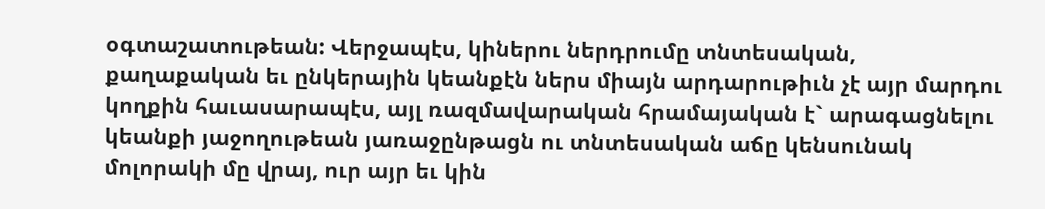օգտաշատութեան: Վերջապէս, կիներու ներդրումը տնտեսական, քաղաքական եւ ընկերային կեանքէն ներս միայն արդարութիւն չէ այր մարդու կողքին հաւասարապէս, այլ ռազմավարական հրամայական է` արագացնելու կեանքի յաջողութեան յառաջընթացն ու տնտեսական աճը կենսունակ մոլորակի մը վրայ, ուր այր եւ կին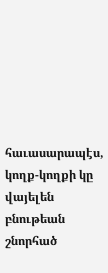հաւասարապէս, կողք-կողքի կը վայելեն բնութեան շնորհած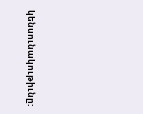կենսունակութիւնը: